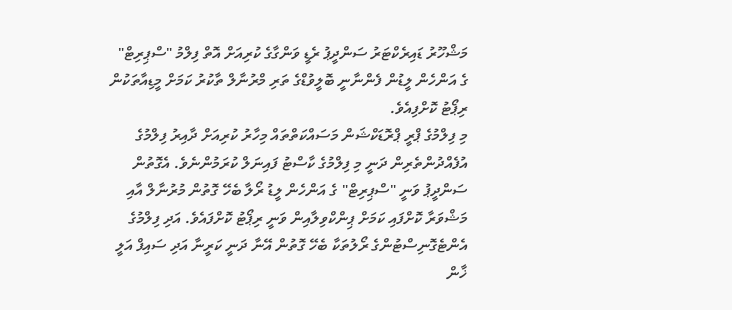މަޝްހޫރު ޑައިރެކްޓަރު ސަންދީޕު ރެޑީ ވަންގާގެ ކުރިއަށް އޮތް ފިލްމު "ސްޕިރިޓް" ގެ އަންހެން ލީޑުން ފެންނާނީ ބޮލީވުޑްގެ ތަރި މްރުނާލް ތާކުރު ކަމަށް މީޑިއާތަކުން ރިޕޯޓު ކޮށްފިއެވެ.
މި ފިލްމުގެ ޕްރީ ޕްރޮޑަކްޝަން މަސައްކަތްތައް މިހާރު ކުރިއަށް ދާއިރު ފިލްމުގެ އުފެއްދުންތެރިން ދަނީ މި ފިލްމުގެ ކާސްޓު ފައިނަލް ކުރަމުންނެވެ. އެގޮތުން ސަންދީޕު ވަނީ "ސްޕިރިޓް" ގެ އަންހެން ލީޑު ރޯލާ ބެހޭ ގޮތުން މުރުނާލް އާއި މަޝްވަރާ ކޮށްފައި ކަމަށް ޕިންކްވިލާއިން ވަނީ ރިޕޯޓު ކޮށްފައެވެ. އަދި ފިލްމުގެ އެންޓެގޮނިސްޓުންގެ ރޯލުތަކާ ބެހޭ ގޮތުން އޭނާ ދަނީ ކަރީނާ އަދި ސައިފް އަލީ ޚާން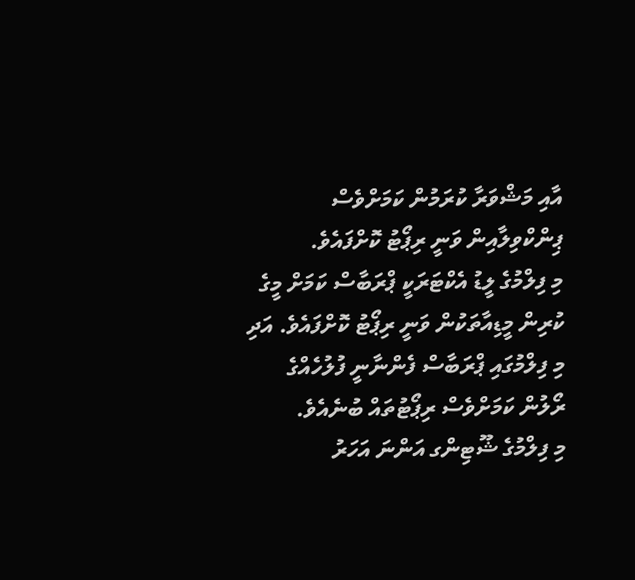އާއި މަޝްވަރާ ކުރަމުން ކަމަށްވެސް ޕިންކްވިލާއިން ވަނީ ރިޕޯޓު ކޮށްފައެވެ.
މި ފިލްމުގެ ލީޑު އެކްޓަރަކީ ޕްރަބާސް ކަމަށް މީގެ ކުރިން މީޑިއާތަކުން ވަނީ ރިޕޯޓު ކޮށްފައެވެ. އަދި މި ފިލްމުގައި ޕްރަބާސް ފެންނާނީ ފުލުހެއްގެ ރޯލުން ކަމަށްވެސް ރިޕޯޓުތައް ބުނެއެވެ.
މި ފިލްމުގެ ޝޫޓިންގ އަންނަ އަހަރު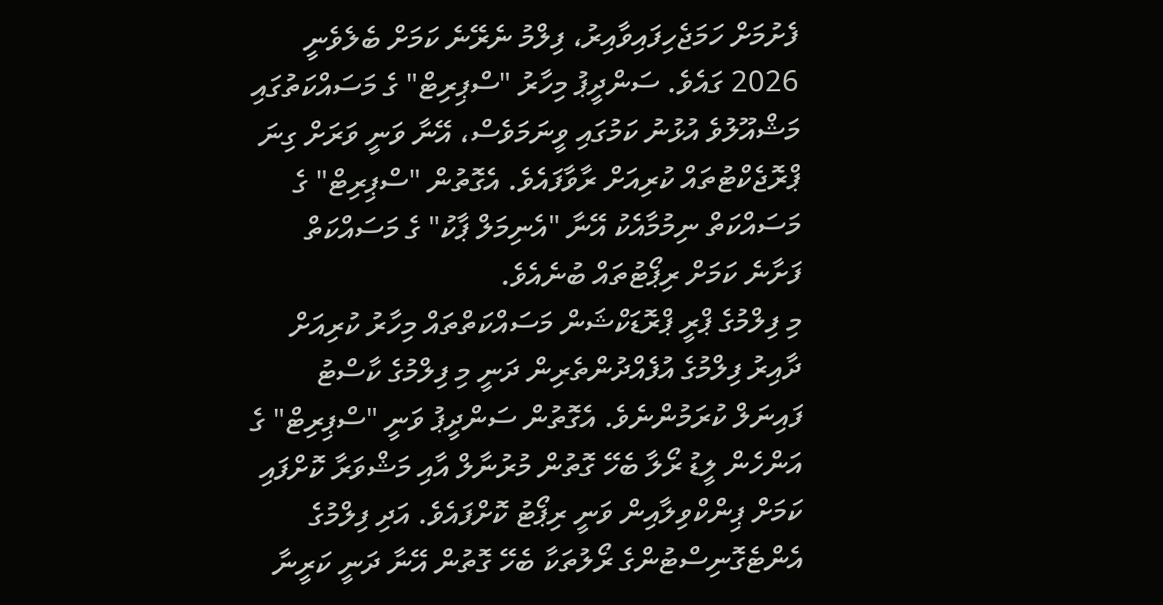ފެށުމަށް ހަމަޖެހިފައިވާއިރު، ފިލްމު ނެރޭނެ ކަމަށް ބެލެވެނީ 2026 ގައެވެ. ސަންދީޕު މިހާރު "ސްޕިރިޓް" ގެ މަސައްކަތުގައި މަޝްއޫލުވެ އުޅުނު ކަމުގައި ވީނަމަވެސް، އޭނާ ވަނީ ވަރަށް ގިނަ ޕްރޮޖެކްޓުތައް ކުރިއަށް ރާވާފައެވެ. އެގޮތުން "ސްޕިރިޓް" ގެ މަސައްކަތް ނިމުމާއެކު އޭނާ "އެނިމަލް ޕާކު" ގެ މަސައްކަތް ފަށާނެ ކަމަށް ރިޕޯޓުތައް ބުނެއެވެ.
މި ފިލްމުގެ ޕްރީ ޕްރޮޑަކްޝަން މަސައްކަތްތައް މިހާރު ކުރިއަށް ދާއިރު ފިލްމުގެ އުފެއްދުންތެރިން ދަނީ މި ފިލްމުގެ ކާސްޓު ފައިނަލް ކުރަމުންނެވެ. އެގޮތުން ސަންދީޕު ވަނީ "ސްޕިރިޓް" ގެ އަންހެން ލީޑު ރޯލާ ބެހޭ ގޮތުން މުރުނާލް އާއި މަޝްވަރާ ކޮށްފައި ކަމަށް ޕިންކްވިލާއިން ވަނީ ރިޕޯޓު ކޮށްފައެވެ. އަދި ފިލްމުގެ އެންޓެގޮނިސްޓުންގެ ރޯލުތަކާ ބެހޭ ގޮތުން އޭނާ ދަނީ ކަރީނާ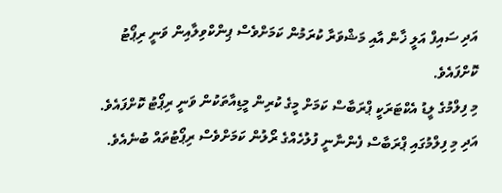އަދި ސައިފް އަލީ ޚާން އާއި މަޝްވަރާ ކުރަމުން ކަމަށްވެސް ޕިންކްވިލާއިން ވަނީ ރިޕޯޓު ކޮށްފައެވެ.
މި ފިލްމުގެ ލީޑު އެކްޓަރަކީ ޕްރަބާސް ކަމަށް މީގެ ކުރިން މީޑިއާތަކުން ވަނީ ރިޕޯޓު ކޮށްފައެވެ. އަދި މި ފިލްމުގައި ޕްރަބާސް ފެންނާނީ ފުލުހެއްގެ ރޯލުން ކަމަށްވެސް ރިޕޯޓުތައް ބުނެއެވެ.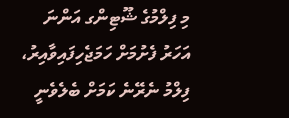މި ފިލްމުގެ ޝޫޓިންގ އަންނަ އަހަރު ފެށުމަށް ހަމަޖެހިފައިވާއިރު، ފިލްމު ނެރޭނެ ކަމަށް ބެލެވެނީ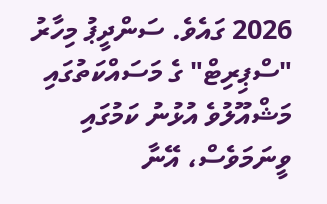2026 ގައެވެ. ސަންދީޕު މިހާރު "ސްޕިރިޓް" ގެ މަސައްކަތުގައި މަޝްއޫލުވެ އުޅުނު ކަމުގައި ވީނަމަވެސް، އޭނާ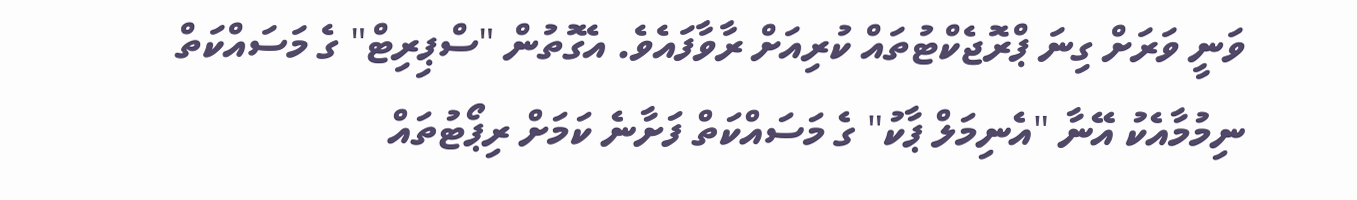ވަނީ ވަރަށް ގިނަ ޕްރޮޖެކްޓުތައް ކުރިއަށް ރާވާފައެވެ. އެގޮތުން "ސްޕިރިޓް" ގެ މަސައްކަތް ނިމުމާއެކު އޭނާ "އެނިމަލް ޕާކު" ގެ މަސައްކަތް ފަށާނެ ކަމަށް ރިޕޯޓުތައް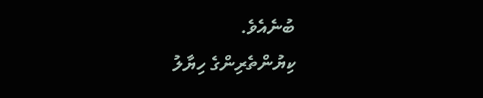ބުނެއެވެ.
ކިޔުންތެރިންގެ ހިޔާލު